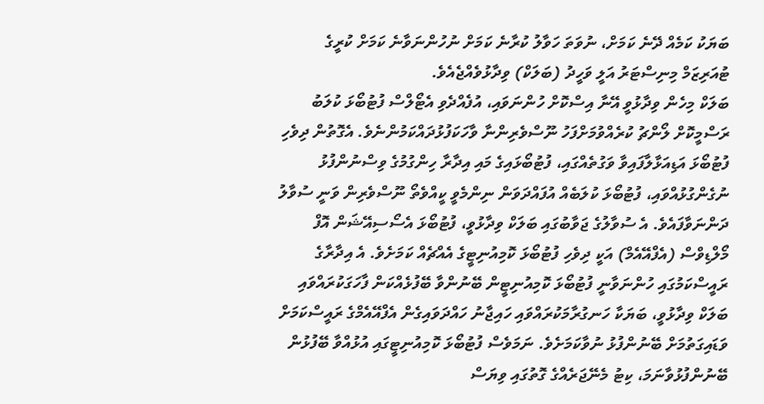ބަޔަކު ކަމެއް ދޭނެ ކަމަށް، ނުވަތަ ހަވާލު ކުރާނެ ކަމަށް ނުހުންނަވާނެ ކަމަށް ކުރީގެ ޓުއަރިޒަމް މިނިސްޓަރު އަލީ ވަހީދު (ބަލަކް) ވިދާޅުވެއްޖެއެވެ.
ބަލަކް މިހެން ވިދާޅުވީ އޭނާ އިސްކޮށް ހުންނަވައި، އުފެއްދެވި އެޓޯލްސް ފުޓުބޯޅަ ކުލަބު ރަސްމީކޮށް ލޯންޗު ކުރެއްވުމަށްފަހު ނޫސްވެރިންނާ ވާހަކަފުޅުދައްކަމުންނެވެ. އެގޮތުން ދިވެހި ފުޓުބޯޅަ އަޑިއަޅާލާފައިވާ ވަގުތެއްގައި، ފުޓުބޯޅައިގެ މައި އިދާރާ ހިންގުމުގެ ވިސްނުންފުޅު ނުގެންގުޅުއްވައި، ފުޓުބޯޅަ ކުލަބެއް އުފައްދަވަން ނިންމެވީ ކީއްވެތޯ ނޫސްވެރިން ވަނީ ސުވާލު ދަންނަވާފައެވެ. އެ ސުވާލުގެ ޖަވާބުގައި ބަލަކް ވިދާޅުވީ، ފުޓުބޯޅަ އެސޯސިއޭޝަން އޮފް މޯލްޑިވްސް (އެފްއޭއެމް) އަކީ ދިވެހި ފުޓުބޯޅަ ކޮމިއުނިޓީގެ އެއްޗެއް ކަމަށެވެ. އެ އިދާރާގެ ރައީސްކަމުގައި ހުންނަވާނީ ފުޓުބޯޅަ ކޮމިއުނިޓީން ބޭނުންވާ ބޭފުޅެއްކަން ފާހަގަކުރައްވައި ބަލަކް ވިދާޅުވީ، ބަޔަކާ ހަނގުރާމަކުރައްވައި ހައިޖާނު ހައްދަވައިގެން އެފްއޭއެމްގެ ރައީސްކަމަށް ވަޑައިގަތުމަށް ބޭނުންފުޅު ނުވާކަމަށެވެ. ނަމަވެސް ފުޓުބޯޅަ ކޮމިއުނިޓީގައި އުޅުއްވާ ބޭފުޅުން ބޭނުންފުޅުވާނަމަ، ކިޓު މެނޭޖަރެއްގެ ގޮތުގައި ވިޔަސް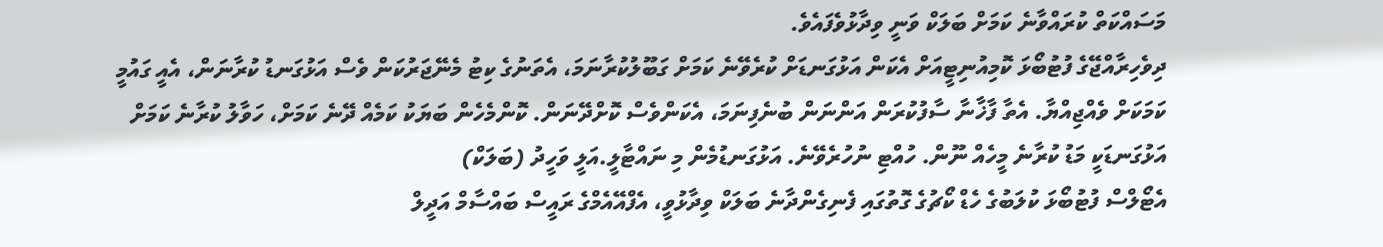މަސައްކަތް ކުރައްވާނެ ކަމަށް ބަލަކް ވަނީ ވިދާޅުވެފައެވެ.
ދިވެހިރާއްޖޭގެ ފުޓުބޯޅަ ކޮމިއުނިޓީއަށް އެކަން އަޅުގަނޑަށް ކުރެވޭނެ ކަމަށް ގަބޫލުކުރާނަމަ، އެތަނުގެ ކިޓު މެނޭޖަރުކަން ވެސް އަޅުގަނޑު ކުރާނަން، އެއީ ގައުމީ ކަމަކަށް ވެއްޖިއްޔާ. އެތާ ފާޚާނާ ސާފުކުރަން އަންނަން ބުނެފިނަމަ، އެކަންވެސް ކޮށްދޭނަން. ކޮންމެހެން ބަޔަކު ކަމެއް ދޭނެ ކަމަށް، ހަވާލު ކުރާނެ ކަމަށް އަޅުގަނޑަކީ މަޑު ކުރާނެ މީހެއް ނޫން. ހުއްޓި ނުހުރެވޭނެ. އަޅުގަނޑުމެން މި ނައްޓާލީ.އަލީ ވަހީދު (ބަލަކް)
އެޓޯލްސް ފުޓުބޯޅަ ކުލަބުގެ ހެޑް ކޯޗުގެ ގޮތުގައި ފެނިގެންދާނެ ބަލަކް ވިދާޅުވީ، އެފްއޭއެމްގެ ރައީސް ބައްސާމް އަދީލް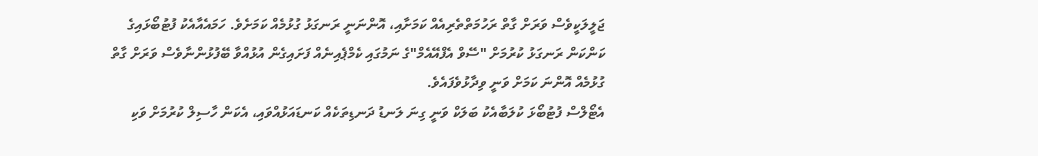ޖަލީލަކީވެސް ވަރަށް ގާތް ރަހުމަތްތެރިއެއް ކަމަށާއި، އޮންނަނީ ރަނގަޅު ގުޅުމެއް ކަމަށެވެ. ހަމައެއާއެކު ފުޓުބޯޅައިގެ ކަންކަން ރަނގަޅު ކުރުމަށް "ސޭވް އެފްއޭއެމް"ގެ ނަމުގައި ކެމްޕެއިނެއް ފަށައިގެން އުޅުއްވާ ބޭފުޅުންނާވެސް ވަރަށް ގާތް ގުޅުމެއް އޮންނަ ކަމަށް ވަނީ ވިދާޅުވެފައެވެ.
އެޓޯލްސް ފުޓުބޯޅަ ކުލަބާއެކު ބަލަކް ވަނީ ގިނަ ލަނޑު ދަނޑިތަކެއް ކަނޑައަޅުއްވައި، އެކަން ހާސިލް ކުރުމަށް ވަކި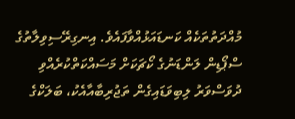މުއްދަތުތަކެއް ކަނޑައަޅުއްވާފައެވެ. އިނގިރޭސިވިލާތުގެ ސްޕޯޑިން ލަންޑަނުގެ ކޯޗަކަށް މަސައްކަތްކުރެއްވި ދުވަސްވަރު ލިބިވަޑައިގެން ތަޖުރިބާއާއެކު، ބަލަކްގެ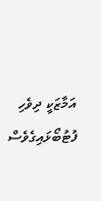އަމާޒަކީ ދިވެހި ފުޓުބޯޅައިގެވެސް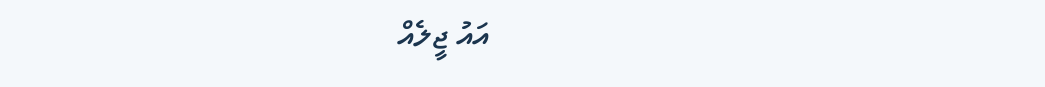އައު ޖީލެއް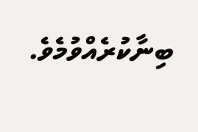ބިނާކުރެއްވުމެވެ.